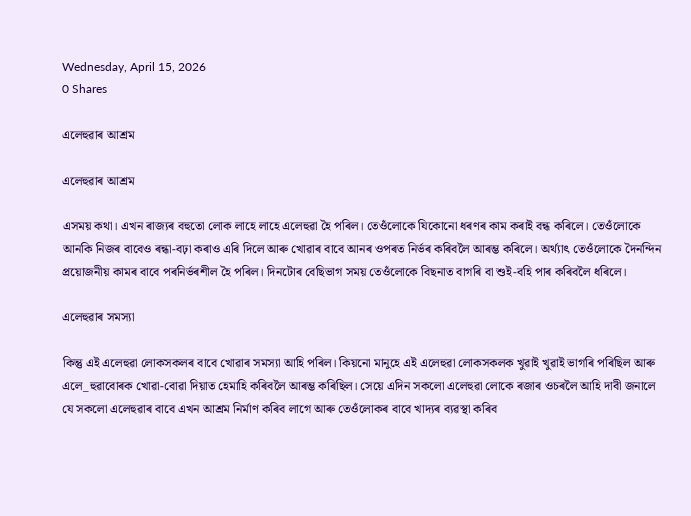Wednesday, April 15, 2026
0 Shares

এলেহুৱাৰ আশ্ৰম

এলেহুৱাৰ আশ্ৰম

এসময় কথা। এখন ৰাজ্যৰ বহুতো লোক লাহে লাহে এলেহুৱা হৈ পৰিল। তেওঁলোকে যিকোনো ধৰণৰ কাম কৰাই বন্ধ কৰিলে। তেওঁলোকে আনকি নিজৰ বাবেও ৰন্ধা-বঢ়া কৰাও এৰি দিলে আৰু খোৱাৰ বাবে আনৰ ওপৰত নিৰ্ভৰ কৰিবলৈ আৰম্ভ কৰিলে। অৰ্থ্যাৎ তেওঁলোকে দৈনন্দিন প্ৰয়োজনীয় কামৰ বাবে পৰনিৰ্ভৰশীল হৈ পৰিল। দিনটোৰ বেছিভাগ সময় তেওঁলোকে বিছনাত বাগৰি বা শুই-বহি পাৰ কৰিবলৈ ধৰিলে।

এলেহুৱাৰ সমস্যা

কিন্তু এই এলেহুৱা লোকসকলৰ বাবে খোৱাৰ সমস্যা আহি পৰিল। কিয়নো মানুহে এই এলেহুৱা লোকসকলক খুৱাই খুৱাই ভাগৰি পৰিছিল আৰু এলে_হুৱাবোৰক খোৱা-বোৱা দিয়াত হেমাহি কৰিবলৈ আৰম্ভ কৰিছিল। সেয়ে এদিন সকলো এলেহুৱা লোকে ৰজাৰ ওচৰলৈ আহি দাবী জনালে যে সকলো এলেহুৱাৰ বাবে এখন আশ্ৰম নিৰ্মাণ কৰিব লাগে আৰু তেওঁলোকৰ বাবে খাদ্যৰ ব্যৱস্থা কৰিব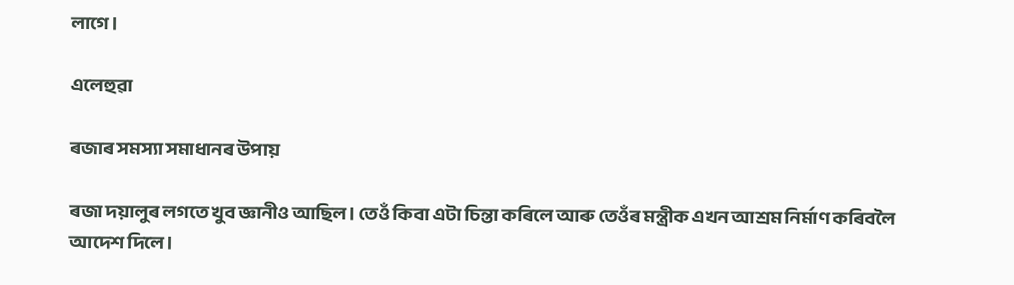লাগে।

এলেহুৱা

ৰজাৰ সমস্যা সমাধানৰ উপায়

ৰজা দয়ালুৰ লগতে খুব জ্ঞানীও আছিল। তেওঁ কিবা এটা চিন্তা কৰিলে আৰু তেওঁৰ মন্ত্ৰীক এখন আশ্ৰম নিৰ্মাণ কৰিবলৈ আদেশ দিলে।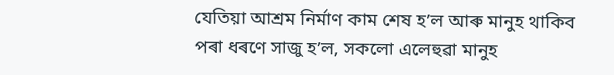যেতিয়া আশ্ৰম নিৰ্মাণ কাম শেষ হ’ল আৰু মানুহ থাকিব পৰা ধৰণে সাজু হ’ল, সকলো এলেহুৱা মানুহ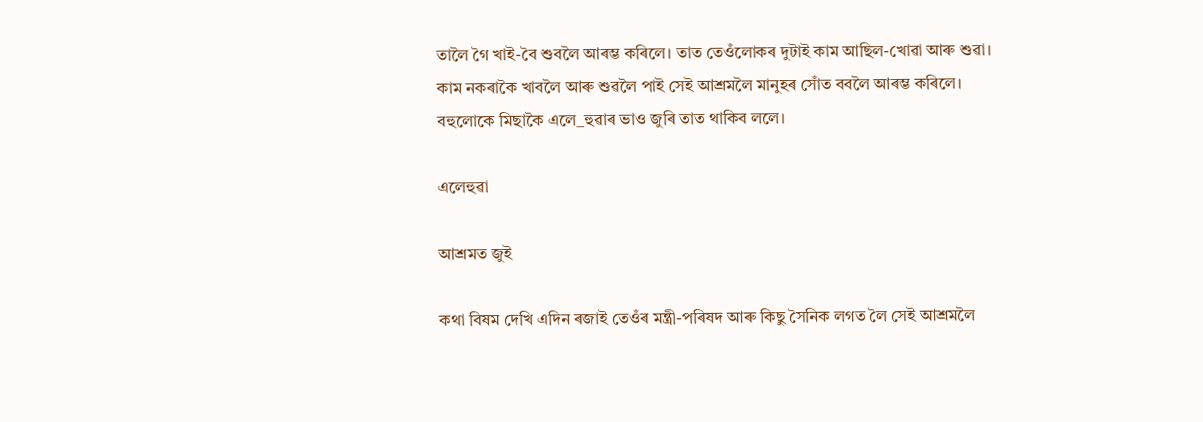তালৈ গৈ খাই-বৈ শুবলৈ আৰম্ভ কৰিলে। তাত তেওঁলোকৰ দুটাই কাম আছিল-খোৱা আৰু শুৱা। কাম নকৰাকৈ খাবলৈ আৰু শুৱলৈ পাই সেই আশ্ৰমলৈ মানুহৰ সোঁত ববলৈ আৰম্ভ কৰিলে। বহুলোকে মিছাকৈ এলে_হুৱাৰ ভাও জুৰি তাত থাকিব ললে।

এলেহুৱা

আশ্ৰমত জুই

কথা বিষম দেখি এদিন ৰজাই তেওঁৰ মন্ত্ৰী-পৰিষদ আৰু কিছু সৈনিক লগত লৈ সেই আশ্ৰমলৈ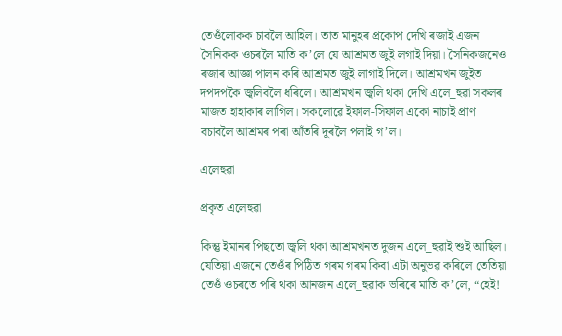তেওঁলোকক চাবলৈ আহিল। তাত মানুহৰ প্ৰকোপ দেখি ৰজাই এজন সৈনিকক ওচৰলৈ মাতি ক’লে যে আশ্ৰমত জুই লগাই দিয়া। সৈনিকজনেও ৰজাৰ আজ্ঞা পালন কৰি আশ্ৰমত জুই লাগাই দিলে। আশ্ৰমখন জুইত দপদপকৈ জ্বলিবলৈ ধৰিলে। আশ্ৰমখন জ্বলি থকা দেখি এলে_হুৱা সকলৰ মাজত হাহাকাৰ লাগিল। সকলোৱে ইফাল-সিফাল একো নাচাই প্ৰাণ বচাবলৈ আশ্ৰমৰ পৰা আঁতৰি দূৰলৈ পলাই গ’ল।

এলেহুৱা

প্ৰকৃত এলেহুৱা

কিন্তু ইমানৰ পিছতো জ্বলি থকা আশ্ৰমখনত দুজন এলে_হুৱাই শুই আছিল। যেতিয়া এজনে তেওঁৰ পিঠিত গৰম গৰম কিবা এটা অনুভৱ কৰিলে তেতিয়া তেওঁ ওচৰতে পৰি থকা আনজন এলে_হুৱাক ভৰিৰে মাতি ক’লে, “হেই!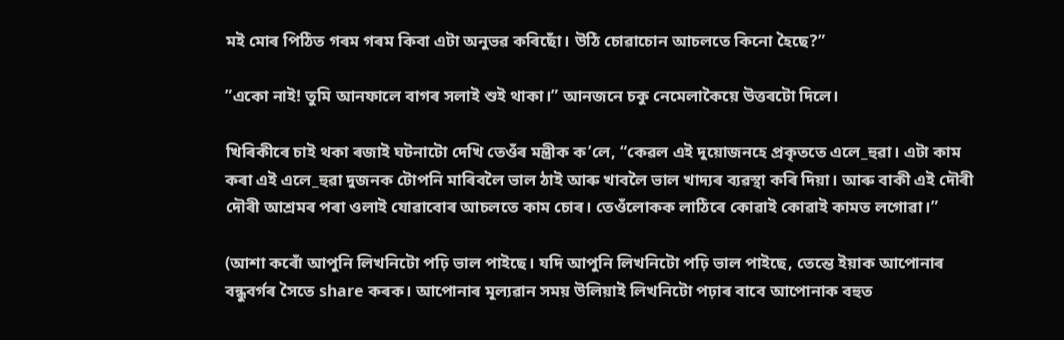মই মোৰ পিঠিত গৰম গৰম কিবা এটা অনুভৱ কৰিছোঁ। উঠি চোৱাচোন আচলতে কিনো হৈছে?”

”একো নাই! তুমি আনফালে বাগৰ সলাই শুই থাকা।” আনজনে চকু নেমেলাকৈয়ে উত্তৰটো দিলে।

খিৰিকীৰে চাই থকা ৰজাই ঘটনাটো দেখি তেওঁৰ মন্ত্ৰীক ক’লে, “কেৱল এই দুয়োজনহে প্ৰকৃততে এলে_হুৱা। এটা কাম কৰা এই এলে_হুৱা দুজনক টোপনি মাৰিবলৈ ভাল ঠাই আৰু খাবলৈ ভাল খাদ্যৰ ব্যৱস্থা কৰি দিয়া। আৰু বাকী এই দৌৰী দৌৰী আশ্ৰমৰ পৰা ওলাই যোৱাবোৰ আচলতে কাম চোৰ। তেওঁলোকক লাঠিৰে কোৱাই কোৱাই কামত লগোৱা।”

(আশা কৰোঁ আপুনি লিখনিটো পঢ়ি ভাল পাইছে। যদি আপুনি লিখনিটো পঢ়ি ভাল পাইছে, তেন্তে ইয়াক আপোনাৰ বন্ধুবৰ্গৰ সৈতে share কৰক। আপোনাৰ মূল্যৱান সময় উলিয়াই লিখনিটো পঢ়াৰ বাবে আপোনাক বহুত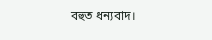বহুত ধন্যবাদ।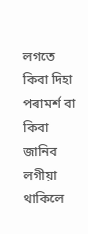লগতে কিবা দিহা পৰামৰ্শ বা কিবা জানিব লগীয়া থাকিলে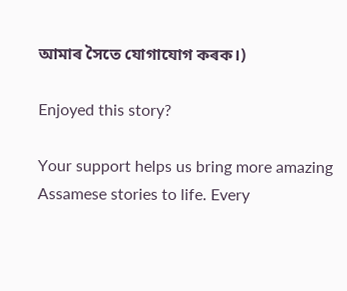আমাৰ সৈতে যোগাযোগ কৰক।)

Enjoyed this story?

Your support helps us bring more amazing Assamese stories to life. Every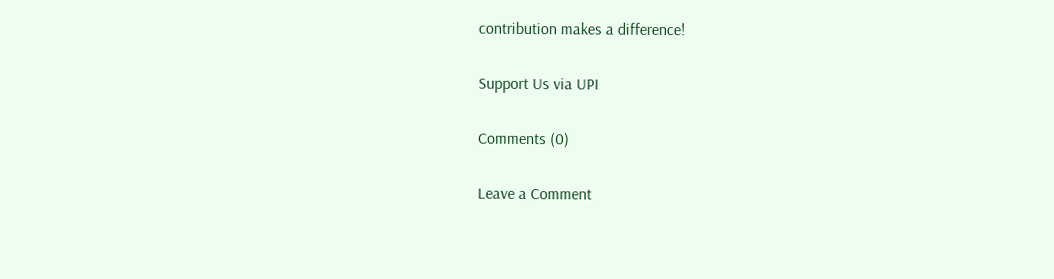contribution makes a difference!

Support Us via UPI

Comments (0)

Leave a Comment